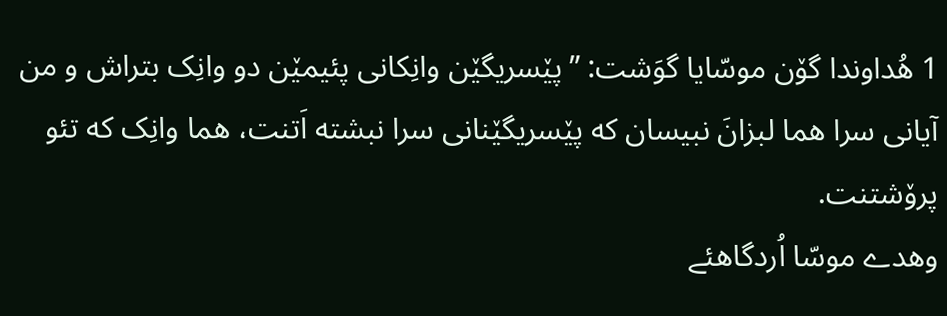1 هُداوندا گۆن موسّایا گوَشت: ”پێسریگێن وانِکانی پئیمێن دو وانِک بتراش و من آیانی سرا هما لبزانَ نبیسان که پێسریگێنانی سرا نبشته اَتنت، هما وانِک که تئو پرۆشتنت.
وهدے موسّا اُردگاهئے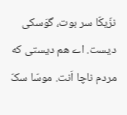نزّیکّا سر بوت، گوَسکی دیست. اے هم دیستی که مردم ناچا اَنت. موسّا سکّ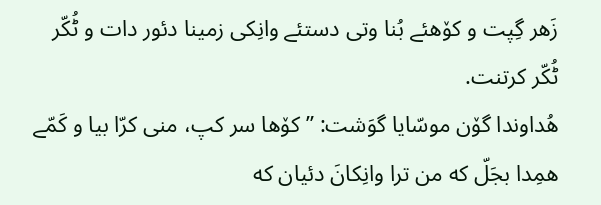زَهر گِپت و کۆهئے بُنا وتی دستئے وانِکی زمینا دئور دات و ٹُکّر ٹُکّر کرتنت.
هُداوندا گۆن موسّایا گوَشت: ”کۆها سر کپ، منی کرّا بیا و کَمّے همِدا بجَلّ که من ترا وانِکانَ دئیان که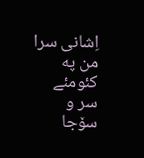اِشانی سرا من په کئومئے سر و سۆجا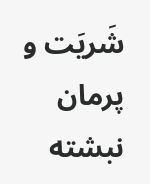شَریَت و پرمان نبشته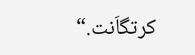کرتگاَنت.“